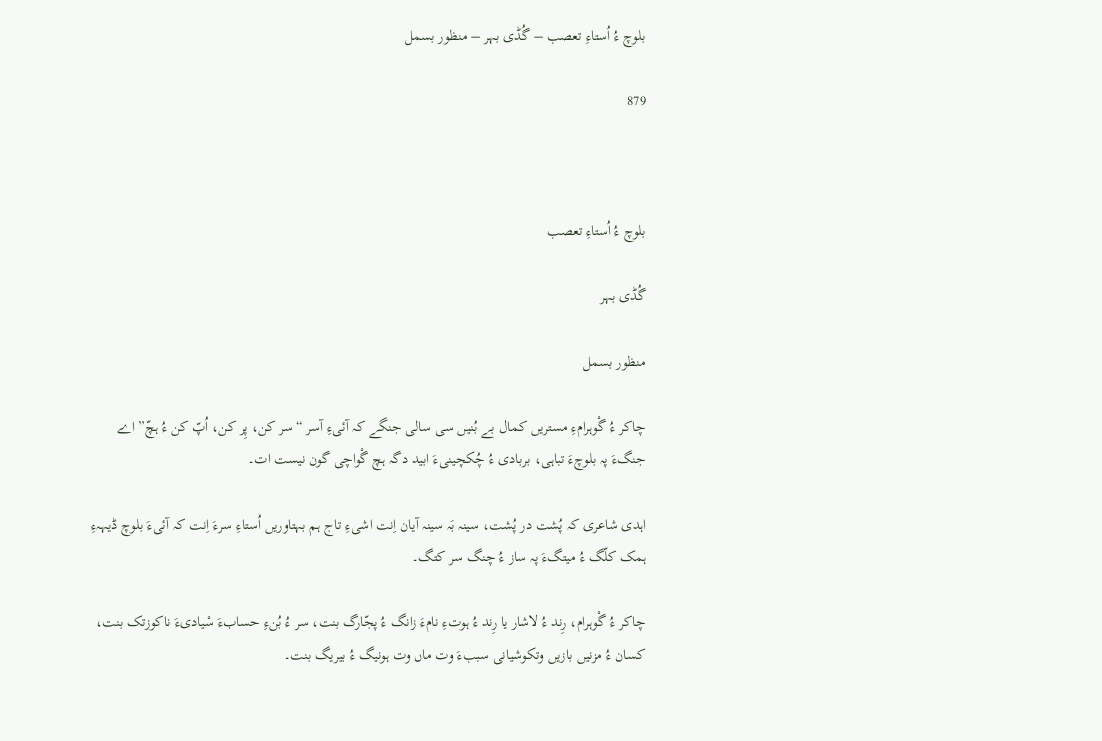بلوچ ءُ اُستاءِ تعصب – گُڈی بہر – منظور بسمل

879



بلوچ ءُ اُستاءِ تعصب

گُڈی بہر

منظور بسمل

چاکر ءُ گْوہرامءِ مستریں کمال بے بُنیں سی سالی جنگے کہ آئیءِ آسر “سر کن، پِر کن، اُپّ کن ءُ ہچّ” اے جنگءَ پہ بلوچءَ تباہی، بربادی ءُ چُکچینیءَ ابید دگہ ہچ گْواچی گون نیست ات۔

اہدی شاعری کہ پُشت در پُشت، سینہ بَہ سینہ آیان اِنت اشیءِ تاج ہم بہتاوریں اُستاءِ سرءَ اِنت کہ آئیءَ بلوچ ڈیہہءِ ہمک کلّگ ءُ میتگءَ پہ ساز ءُ چنگ سر کتگ۔

چاکر ءُ گْوہرام، رِند ءُ لاشار یا رِند ءُ ہوتءِ نامءَ زانگ ءُ پجّارگ بنت، سر ءُ بُنءِ حسابءَ سْیادیءَ ناکوزتک بنت، کسان ءُ مزنیں بازیں وتکوشیانی سببءَ وت ماں وت ہونیگ ءُ بیریگ بنت۔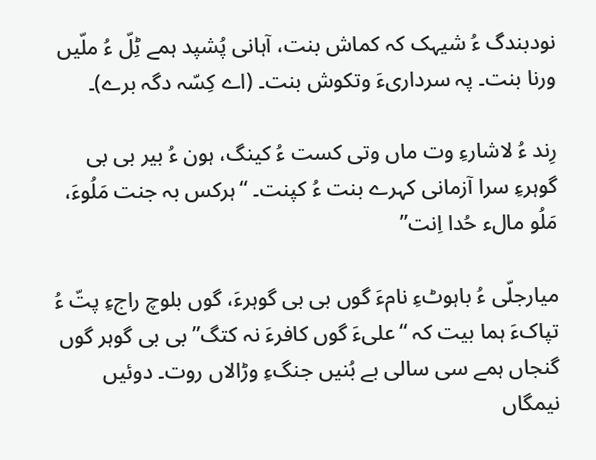نودبندگ ءُ شیہک کہ کماش بنت، آہانی پُشپد ہمے ٹِلّ ءُ ملّیں ورنا بنت۔ پہ سرداریءَ وتکوش بنت۔ (اے کِسّہ دگہ برے)۔

رِند ءُ لاشارءِ وت ماں وتی کست ءُ کینگ، ہون ءُ بیر بی بی گوہرءِ سرا آزمانی کہرے بنت ءُ کپنت۔ “ہرکس بہ جنت مَلُوءَ، مَلُو مالء حُدا اِنت”

میارجلّی ءُ باہوٹءِ نامءَ گوں بی بی گوہرءَ، گوں بلوچ راجءِ پتّ ءُ تپاکءَ ہما بیت کہ “علیءَ گوں کافرءَ نہ کتگ” بی بی گوہر گوں گنجاں ہمے سی سالی بے بُنیں جنگءِ وڑالاں روت۔ دوئیں نیمگاں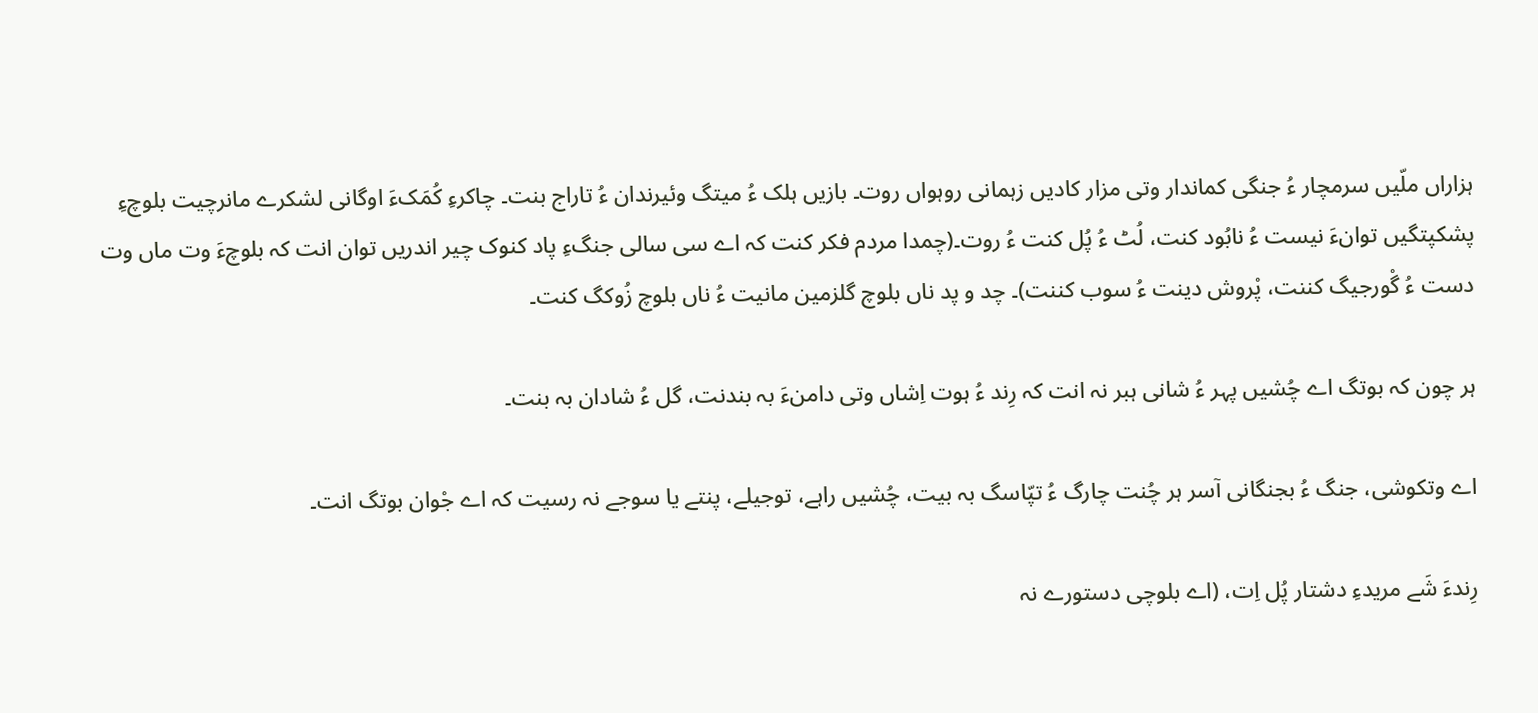ہزاراں ملّیں سرمچار ءُ جنگی کماندار وتی مزار کادیں زہمانی روہواں روت۔ بازیں ہلک ءُ میتگ وئیرندان ءُ تاراج بنت۔ چاکرءِ کُمَکءَ اوگانی لشکرے مانرچیت بلوچءِ پشکپتگیں توانءَ نیست ءُ نابُود کنت، لُٹ ءُ پُل کنت ءُ روت۔(چمدا مردم فکر کنت کہ اے سی سالی جنگءِ پاد کنوک چیر اندریں توان انت کہ بلوچءَ وت ماں وت دست ءُ گْورجیگ کننت، پْروش دینت ءُ سوب کننت)۔ چد و پد ناں بلوچ گلزمین مانیت ءُ ناں بلوچ زُوکگ کنت۔

ہر چون کہ بوتگ اے چُشیں پہر ءُ شانی ہبر نہ انت کہ رِند ءُ ہوت اِشاں وتی دامنءَ بہ بندنت، گل ءُ شادان بہ بنت۔

اے وتکوشی، جنگ ءُ بجنگانی آسر ہر چُنت چارگ ءُ تپّاسگ بہ بیت، چُشیں راہے، توجیلے، پنتے یا سوجے نہ رسیت کہ اے جْوان بوتگ انت۔

رِندءَ شَے مریدءِ دشتار پُل اِت، (اے بلوچی دستورے نہ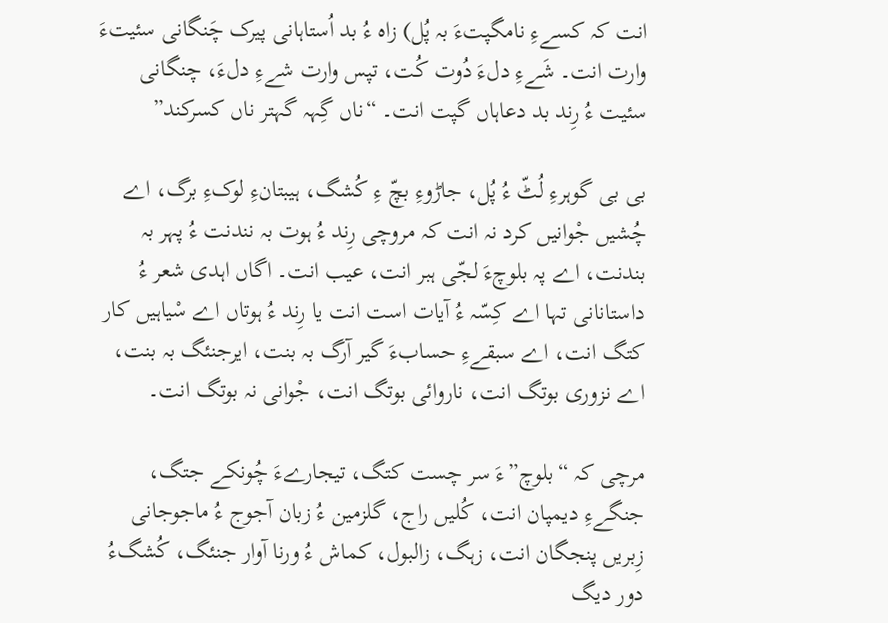انت کہ کسےءِ نامگپتءَ بہ پُل) زاہ ءُ بد اُستاہانی پیرک چَنگانی سئیتءَ وارت انت۔ شَےءِ دلءَ دُوت کُت، تپس وارت شےءِ دلءَ، چنگانی سئیت ءُ رِند بد دعاہاں گپت انت۔ “ناں گِہہ گہتر ناں کسرکند”

بی بی گوہرءِ لُٹّ ءُ پُل، جاڑوءِ بچّ ءِ کُشگ، ہیبتانءِ لوکءِ برگ، اے چُشیں جْوانیں کرد نہ انت کہ مروچی رِند ءُ ہوت بہ نندنت ءُ پہر بہ بندنت، اے پہ بلوچءَ لجّی ہبر انت، عیب انت۔ اگاں اہدی شعر ءُ داستانانی تہا اے کِسّہ ءُ آیات است انت یا رِند ءُ ہوتاں اے سْیاہیں کار کتگ انت، اے سبقےءِ حسابءَ گیر آرگ بہ بنت، ایرجنئگ بہ بنت، اے نزوری بوتگ انت، ناروائی بوتگ انت، جْوانی نہ بوتگ انت۔

مرچی کہ “بلوچ”ءَ سر چست کتگ، تیجارےءَ چُونکے جتگ، جنگےءِ دیمپان انت، کُلیں راج، گلزمین ءُ زبان آجوج ءُ ماجوجانی زِبریں پنجگان انت، زہگ، زالبول، کماش ءُ ورنا آوار جنئگ، کُشگءُ دور دیگ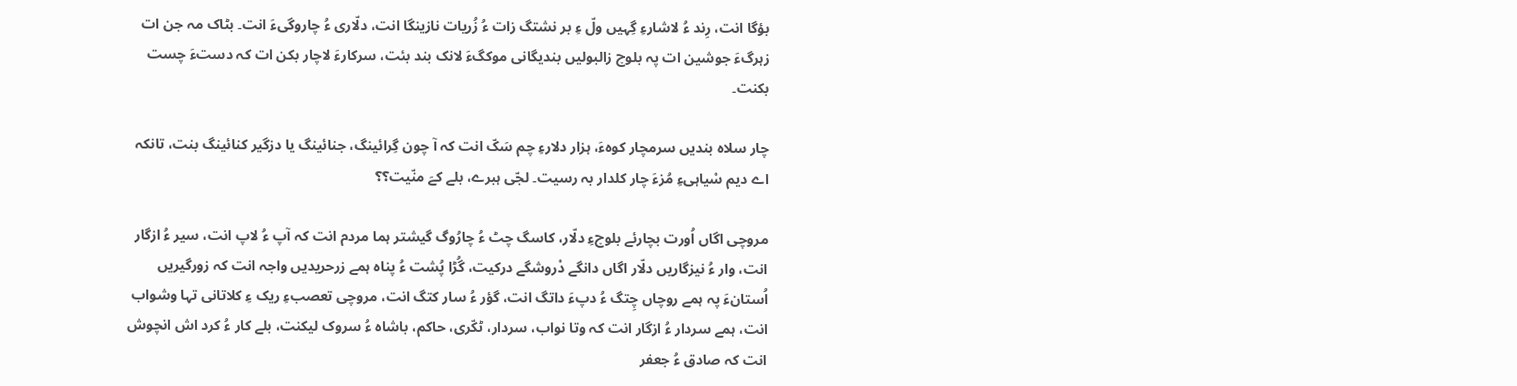بؤگا انت، رِند ءُ لاشارءِ گِہیں ولّ ءِ بر نشتگ زات ءُ زُریات نازینگا انت، دلّاری ءُ چاروگیءَ انت۔ بٹاک مہ جن ات زہرگءَ جوشین ات پہ بلوچ زالبولیں بندیگانی موکگءَ لانک بند بئت، سرکارءَ لاچار بکن ات کہ دستءَ چست بکنت۔

چار سلاہ بندیں سرمچار کوہءَ، ہزار دلارءِ چم سَکّ انت کہ آ چون گِرائینگ، جنائینگ یا دزگیر کنائینگ بنت، تانکہ اے دیم سْیاہیءِ مُزءَ چار کلدار بہ رسیت۔ لجّی ہبرے، بلے کےَ منّیت؟؟

مروچی اگاں اُورت بچارئے بلوچءِ دلّار، کاسگ چٹ ءُ چارُوگ گیشتر ہما مردم انت کہ آپ ءُ لاپ انت، سیر ءُ ازگار انت، وار ءُ نیزگاریں دلّار اگاں دانگے دْروشگے درکیت، گُڑا پُشت ءُ پناہ ہمے زرحریدیں واجہ انت کہ زورگیریں اُستانءَ پہ ہمے روچاں چِتگ ءُ دپءَ داتگ انت، گؤر ءُ سار کتگ انت، مروچی تعصبءِ ریک ءِ کلاتانی تہا وشواب انت، ہمے سردار ءُ ازگار انت کہ وتا نواب، سردار، ٹکّری، حاکم، باشاہ ءُ سروک لیکنت، بلے کار ءُ کرد اش انچوش انت کہ صادق ءُ جعفر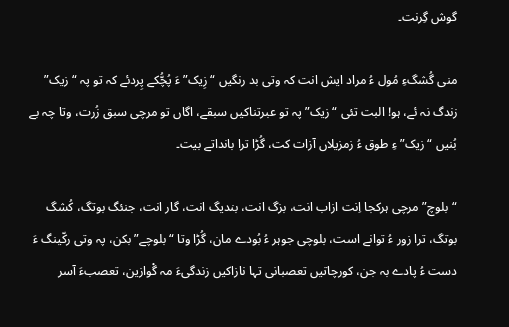گوش گِرنت۔

منی گُشگءِ مُول ءُ مراد ایش انت کہ وتی بد رنگیں “زِیک”ءَ پُچُّکے پِردئے کہ تو پہ “زیک” زندگ نہ ئے، ہو! البت تئی “زیک” پہ تو عبرتناکیں سبقے، اگاں تو مرچی سبق زُرت، وتا چہ بے بُنیں “زیک”ءِ طوق ءُ زمزیلاں آزات کت، گُڑا ترا بانداتے بیت۔

“بلوچ” مرچی ہرکجا اِنت ازاب انت، بزگ انت، بندیگ انت، گار انت، جنئگ بوتگ، کُشگ بوتگ، ترا زور ءُ توانے است، بلوچی جوہر ءُ بُودے مان، گُڑا وتا “بلوچے” بکن، پہ وتی رکّینگ ءَ دست ءُ پادے بہ جن، کورچاتیں تعصبانی تہا نازاکیں زندگیءَ مہ گْوازین، تعصبءَ آسر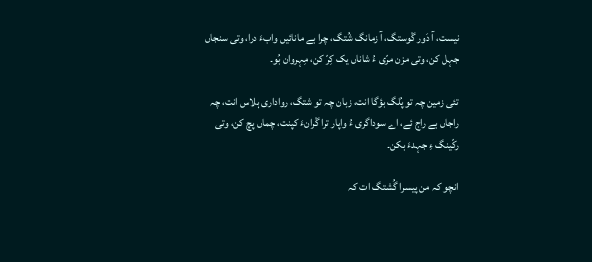نیست، آ دَور گْوستگ، آ زمانگ شُتگ، چرا بے مانائیں وابءَ درا، وتی سنجاں جہل کن، وتی مزن مرّی ءُ شاناں یک کِرّ کن، مِہروان بُو۔

تئی زمین چہ تو پُلگ بؤگا انت، زبان چہ تو شتگ، رواداری ہلاس انت، چہ راجاں بے راج ئے، اے سوداگری ءُ واپار ترا گْرانءَ کپنت، چماں پچ کن، وتی رکّینگ ءِ جہدءَ بکن۔

انچو کہ من پیسرا گُشتگ ات کہ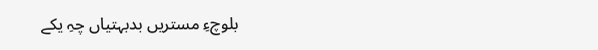بلوچءِ مستریں بدبہتیاں چہِ یکے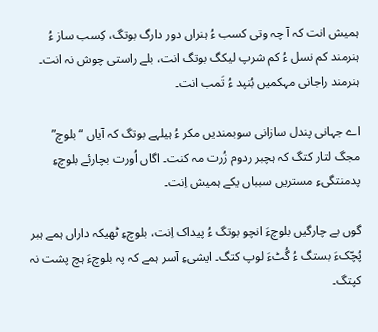ہمیش انت کہ آ چہ وتی کسب ءُ ہنراں دور دارگ بوتگ، کِسب ساز ءُ ہنرمند کم نسل ءُ کم شرپ لیکگ بوتگ انت، بلے راستی چوش نہ انت۔ ہنرمند راجانی مہکمیں بُنپد ءُ تَمب انت۔

اے جہانی پندل سازانی سوبمندیں مکر ءُ ہیلہے بوتگ کہ آیاں “بلوچ” مجگ لتار کتگ کہ ہچبر ردوم زُرت مہ کنت۔ اگاں اُورت بچارئے بلوچءِ پدمنتگیءِ مستریں سبباں یکے ہمیش اِنت۔

گوں بے چارگیں بلوچءَ انچو بوتگ ءُ پیداک اِنت، بلوچءِ ٹھیکہ داراں ہمے ہبر پُچّکءَ بستگ ءُ گُٹءَ لوپ کتگ۔ ایشیءِ آسر ہمے کہ پہ بلوچءَ ہچ پشت نہ کپتگ۔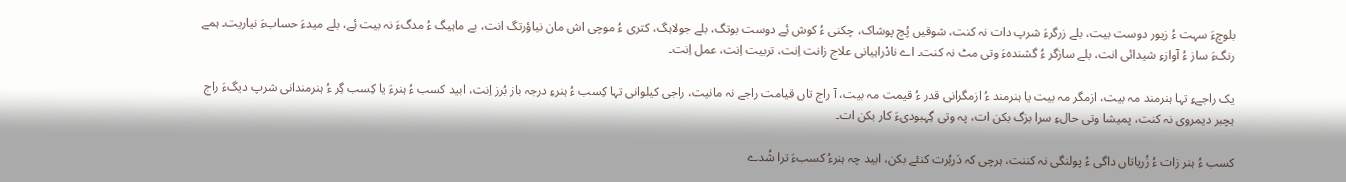بلوچءَ سہت ءُ زیور دوست بیت، بلے زرگرءَ شرپ دات نہ کنت، شوقیں پُچ پوشاک، چکنی ءُ کوش ئِے دوست بوتگ، بلے جولاہگ، کتری ءُ موچی اش مان نیاؤرتگ انت، بے ماہیگ ءُ مدگءَ نہ بیت ئِے، بلے میدءَ حسابءَ نیاریت۔ ہمے رنگءَ ساز ءُ آوازءِ شیدائی انت، بلے سازگر ءُ گشندہءَ وتی مٹ نہ کنت۔ اے نادْراہیانی علاج زانت اِنت، تربیت اِنت، عمل اِنت۔

یک راجےءِ تہا ہنرمند مہ بیت، ازمگر مہ بیت یا ہنرمند ءُ ازمگرانی قدر ءُ قیمت مہ بیت، آ راج تاں قیامت راجے نہ مانیت، راجی کیلوانی تہا کِسب ءُ ہنرءِ درجہ باز بُرز اِنت، ابید کسب ءُ ہنرءَ یا کِسب گِر ءُ ہنرمندانی شرپ دیگءَ راج ہچبر دیمروی نہ کنت، پمیشا وتی حالءِ سرا بزگ بکن ات، پہ وتی گِہبودیءَ کار بکن ات۔

کسب ءُ ہنر زات ءُ زُریاتاں داگی ءُ پولنگی نہ کننت، ہرچی کہ دَربُرت کنئے بکن، ابید چہ ہنرءُ کسبءَ ترا شُدے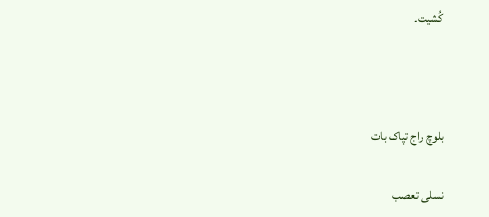کُشیت۔



بلوچ راج تپاک بات

نسلی تعصب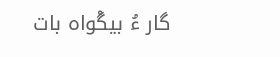گار ءُ بیگْواہ بات